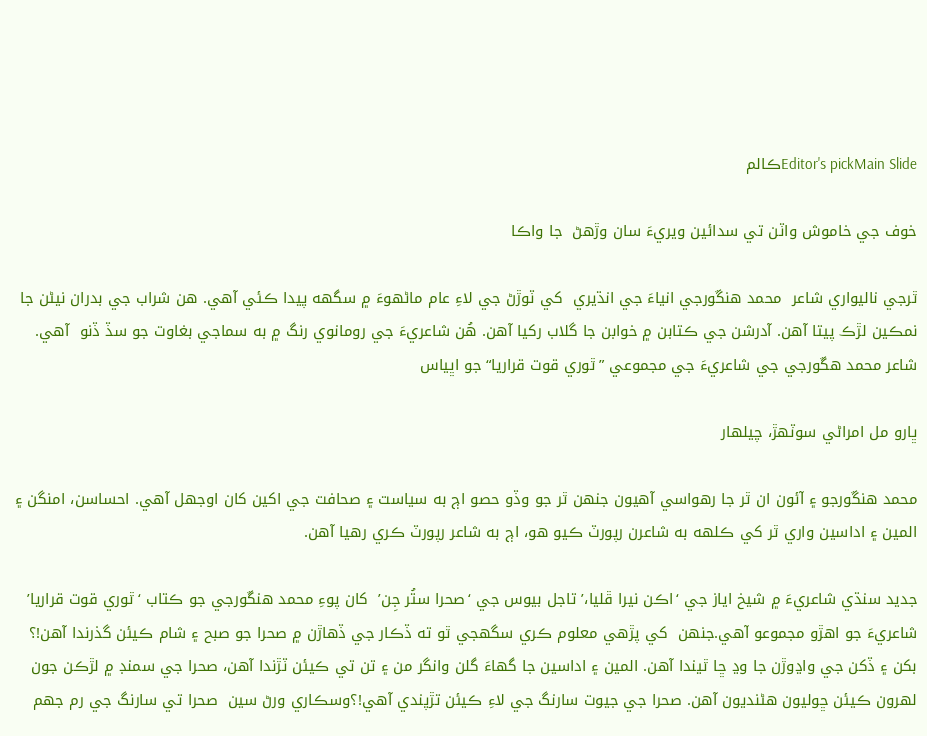Editor's pickMain Slideڪالم

خوف جي خاموش واٽن تي سدائين ويريءَ سان وڙهڻ  جا واڪا

ٿرجي ناليواري شاعر  محمد هنڱورجي انياءَ جي انڌيري  کي ٽوڙڻ جي لاءِ عام ماڻهوءَ ۾ سگهه پيدا ڪئي آهي. هن شراب جي بدران نيڻن جا نمڪين لڙڪ پيتا آهن. آدرشن جي ڪتابن ۾ خوابن جا گلاب رکيا آهن. ھُن شاعريءَ جي رومانوي رنگ ۾ به سماجي بغاوت جو سڏ ڏنو  آهي. شاعر محمد ھڱورجي جي شاعريءَ جي مجموعي ”ٿوري قوت قراريا“ جو اڀياس

ڀارو مل امراڻي سوٽهڙ، چيلهار

محمد هنڱورجو ۽ آئون ان ٿر جا رهواسي آهيون جنهن ٿر جو وڏو حصو اڄ به سياست ۽ صحافت جي اکين کان اوجهل آهي. احساسن، امنگن ۽ المين ۽ اداسين واري ٿر کي ڪلهه به شاعرن رپورٽ ڪيو هو، اڄ به شاعر رپورٽ ڪري رهيا آهن.

جديد سنڌي شاعريءَ ۾ شيخ اياز جي ‘اڪن نيرا ڦليا،’ تاجل بيوس جي ‘صحرا ستُر جِن’  کان پوءِ محمد هنڱورجي جو ڪتاب ‘ٿوري قوت قراريا’ شاعريءَ جو اهڙو مجموعو آهي.جنهن  کي پڙهي معلوم ڪري سگهجي ٿو ته ڏڪار جي ڏهاڙن ۾ صحرا جو صبح ۽ شام ڪيئن گذرندا آهن!؟ بکن ۽ ڏکن جي واڍوڙن جا وڍ ڇا ٿيندا آهن. المين ۽ اداسين جا گهاءَ گلن وانگر من ۽ تن تي ڪيئن ٽڙندا آهن، صحرا جي سمنڊ ۾ لڙڪن جون لهرون ڪيئن ڇوليون هڻنديون آهن. صحرا جي جيوت سارنگ جي لاءِ ڪيئن تڙپندي آهي!؟وسڪاري ورڻ سين  صحرا تي سارنگ جي رم جهم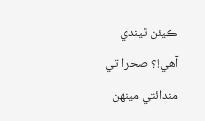ڪيئن ٿيندي آهي!؟ صحرا تي مندائتي مينهن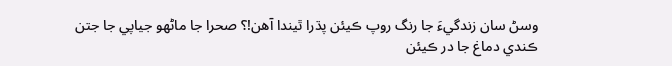وسڻ سان زندگيءَ جا رنگ روپ ڪيئن پڌرا ٿيندا آهن!؟ صحرا جا ماڻهو جياپي جا جتن ڪندي دماغ جا در ڪيئن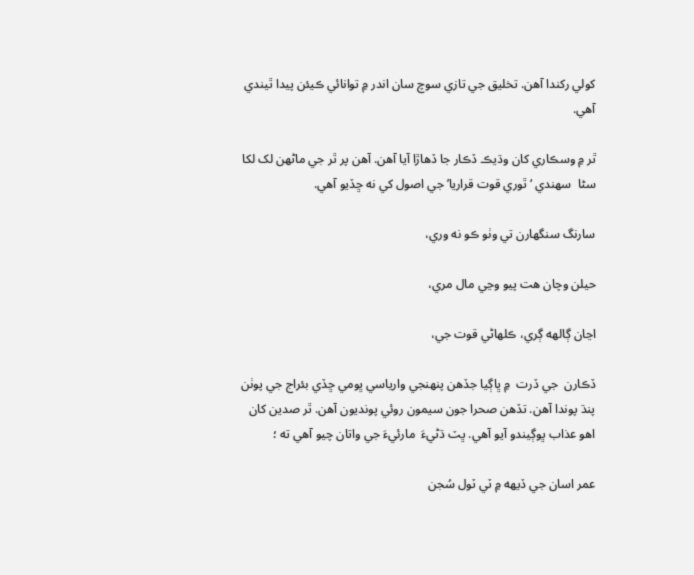کولي رکندا آهن. تخليق جي تازي سوچ سان اندر ۾ توانائي ڪيئن پيدا ٿيندي آهي.

ٿر ۾ وسڪاري کان وڌيڪ ڏڪار جا ڏهاڙا آيا آهن. آهن پر ٿر جي ماڻهن لک لکا سڻا  سهندي ‘ٿوري قوت قراريا’ جي اصول کي نه ڇڏيو آهي.

سارنگ سنگهارن تي وٺو ڪو نه وري،

حيلن وچان هت پيو وڃي مال مري،

اڃان ڳالهه ڳري، ڪلهاڻي قوت جي،

ڏڪارن  جي ڏرت  ۾ ڀاڳيا جڏهن پنهنجي وارياسي ڀومي ڇڏي بئراج جي پوٺن پنڌ پوندا آهن. تڏهن صحرا جون سيمون روئي پونديون آهن. ٿر صدين کان اهو عذاب ڀوڳيندو آيو آهي. ڀٽ ڌڻيءَ  مارئيءَ جي واتان چيو آهي ته ؛

عمر اسان جي ڏيهه ۾ ٽي ٽول سُجن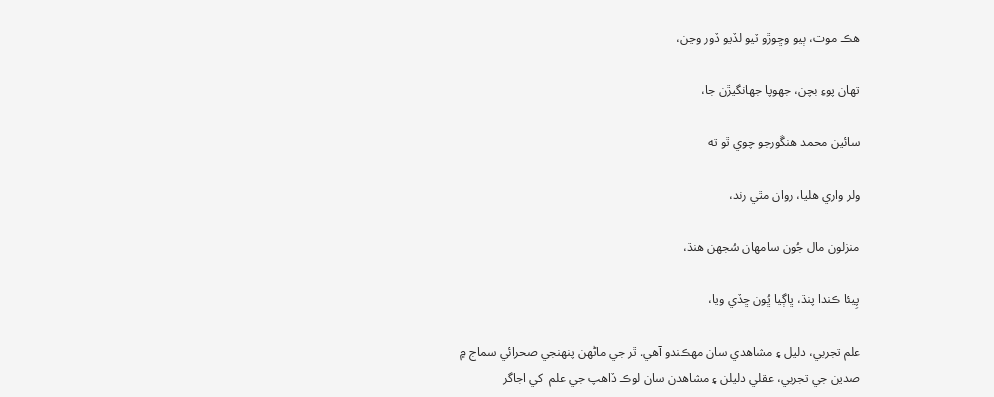هڪ موت، ٻيو وڇوڙو ٽيو لڏيو ڏور وڃن،

تهان پوءِ بچن، جهوپا جهانگيڙن جا،

سائين محمد هنڱورجو چوي ٿو ته

ولر واري هليا، روان مٿي رند،

منزلون مال جُون سامهان سُجهن هنڌ،

پِيئا ڪندا پنڌ، ڀاڳيا ڀُون ڇڏي ويا،

علم تجربي، دليل ۽ مشاهدي سان مهڪندو آهي. ٿر جي ماڻهن پنهنجي صحرائي سماج ۾  صدين جي تجربي، عقلي دليلن ۽ مشاهدن سان لوڪ ڏاهپ جي علم  کي اجاگر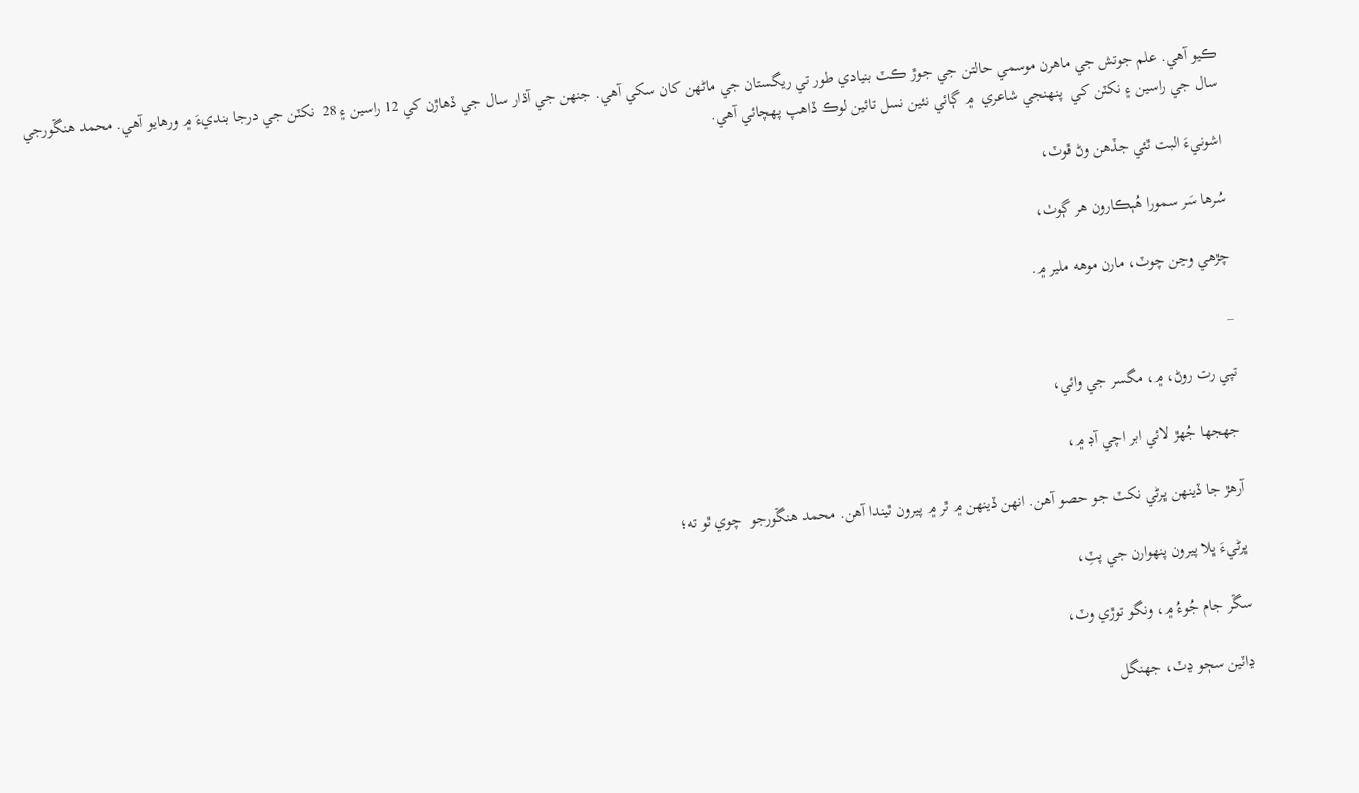ڪيو آهي. علم جوتش جي ماهرن موسمي حالتن جي جوڙ ڪٽ بنيادي طور تي ريگستان جي ماڻهن کان سکي آهي. جنهن جي آڌار سال جي ڏهاڙن کي 12 راسين ۽ 28  نکٽن جي درجا بنديءَ ۾ ورهايو آهي. محمد هنڱورجي سال جي راسين ۽ نکٽن کي  پنهنجي شاعري  ۾ ڳائي نئين نسل تائين لوڪ ڏاهپ پهچائي آهي.

اشونيءَ البت ٿئي جڏهن وڻ ڦوٽ،

سُرها سَر سمورا هُٻڪارون هر ڳوٺ،

چڙهي وڃن چوٽ، مارن موهه ملير ۾.

_

تپي رت روڻ، ۾، مگسر جي وائي،

جهجها جُهڙ لائي ابر اچي آڊ ۾،

آرهڙ جا ڏينهن ڀرڻي نکٽ جو حصو آهن. انهن ڏينهن ۾ ٿر ۾ پيرون ٿيندا آهن. محمد هنڱورجو  چوي ٿو ته؛

ڀرڻيءَ ڀلا پيرون پنهوارن جي پٽِ،

سڱر جام جُوءُ ۾، ونگو توڙي وٽ،

ڍاٽين سڄو ڍٽ، جهنگل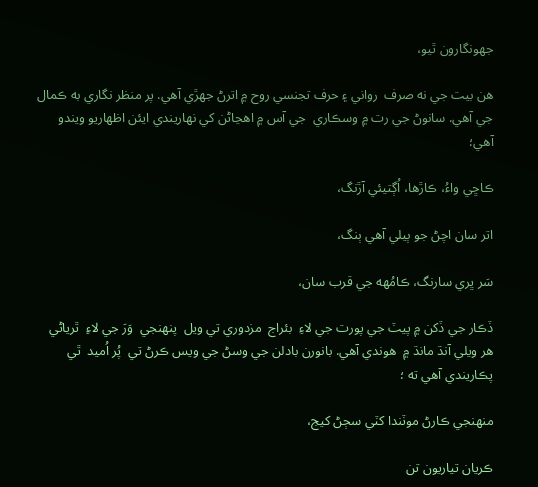جهونگارون ٿيو،

هن بيت جي نه صرف  رواني ۽ حرف تجنسي روح ۾ اترڻ جهڙي آهي. پر منظر نگاري به ڪمال جي آهي. سانوڻ جي رت ۾ وسڪاري  جي آس ۾ اهڃاڻن کي نهاريندي ايئن اظهاريو ويندو  آهي؛

ڪاڇي واءُ، ڪاڙها، اُڳتيئي آڙنگ،

اتر سان اچڻ جو ٻيلي آهي ٻنگ،

سَر ڀري سارنگ، ڪامُهه جي قرب سان،

ڏڪار جي ڏکن ۾ پيٽ جي پورت جي لاءِ  بئراج  مزدوري تي ويل  پنهنجي  وَرَ جي لاءِ  ٿرياڻي هر ويلي آنڌ مانڌ ۾  هوندي آهي. بانورن بادلن جي وسڻ جي ويس ڪرڻ تي  پُر اُميد  ٿي پڪاريندي آهي ته ؛

منهنجي ڪارڻ موٽندا کٽي سڄڻ کيج،

ڪريان تياريون تن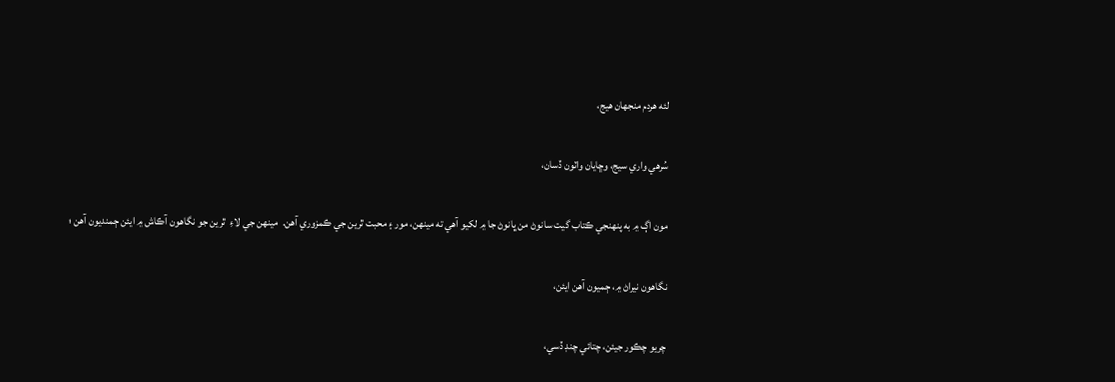لئه هردم منجهان هيج،

سُرهي واري سيج، وڇايان واٽون ڏسان،

مون اڳ ۾ به پنهنجي ڪتاب گيت سانوڻ من ڀانوڻ جا ۾ لکيو آهي ته مينهن، مور ۽ محبت ٿرين جي ڪمزوري آهن.  مينهن جي لاءِ  ٿرين جو نگاهون آڪاش ۾ ايئن ڄمنديون آهن ؛

نگاهون نيراڻ ۾، ڄميون آهن ايئن،

چريو چڪور جيئن، چتائي چنڊ ڏسي،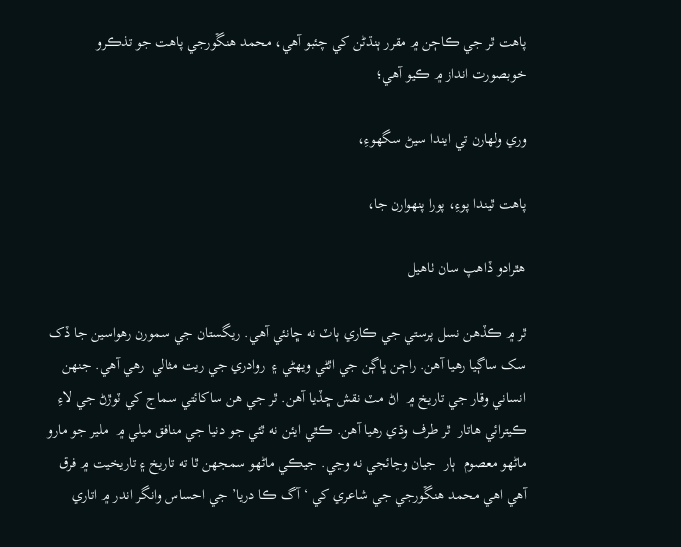پاهت ٿر جي ڪاڄن ۾ مقرر ٻنڌڻن کي چئبو آهي، محمد هنڱورجي پاهت جو تذڪرو خوبصورت انداز ۾ ڪيو آهي؛

وري ولهارن تي ايندا سيڻ سگهوءِ،

پاهت ٿيندا پوءِ، پورا پنهوارن جا،

ھٿرادو ڏاھپ سان ٺاھيل

ٿر ۾ ڪڏهن نسل پرستي جي ڪاري ٻاٽ نه ڇانئي آهي. ريگستان جي سمورن رهواسين جا ڏک سک ساڳيا رهيا آهن. راڄن ڀاڳن جي اٿڻي ويهڻي ۽  روادري جي ريت مثالي  رهي آهي. جنهن  انساني وقار جي تاريخ ۾  اڻ مٽ نقش ڇڏيا آهن. ٿر جي هن ساکائتي سماج کي ٽوڙڻ جي لاءِ ڪيترائي هاتار  ٿر طرف وڌي رهيا آهن. ڪٿي ايئن نه ٿئي جو دنيا جي منافق ميلي ۾  ملير جو مارو ماڻهو معصوم  ٻار  جيان وڃائجي نه وڃي. جيڪي ماڻهو سمجهن ٿا ته تاريخ ۽ تاريخيت ۾ فرق آهي اهي محمد هنڱورجي جي شاعري کي ‘آگ ڪا دريا’ جي احساس وانگر اندر ۾ اتاري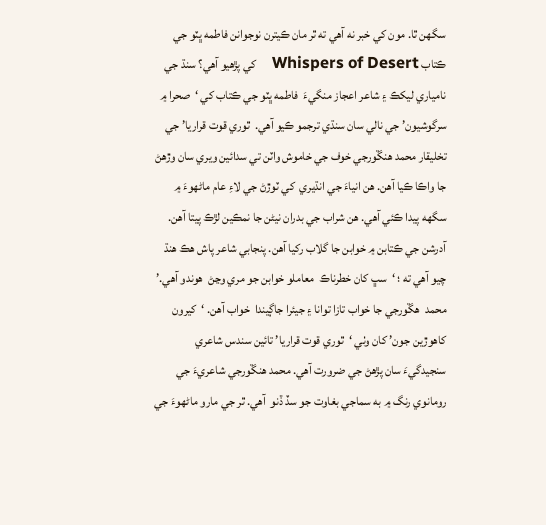سگهن ٿا. مون کي خبر نه آهي ته ٿر مان ڪيترن نوجوانن فاطمه ڀٽو جي ڪتاب Whispers of Desert    کي پڙهيو آهي؟ سنڌ جي نامياري ليکڪ ۽ شاعر اعجاز منگيءَ  فاطمه ڀٽو جي ڪتاب کي ‘صحرا ۾ سرگوشيون’ جي نالي سان سنڌي ترجمو ڪيو آهي.  ٿوري قوت قراريا’ جي تخليقار محمد هنڱورجي خوف جي خاموش واٽن تي سدائين ويري سان وڙهڻ  جا واڪا ڪيا آهن. هن انياءَ جي انڌيري  کي ٽوڙڻ جي لاءِ عام ماڻهوءَ ۾ سگهه پيدا ڪئي آهي. هن شراب جي بدران نيڻن جا نمڪين لڙڪ پيتا آهن. آدرشن جي ڪتابن ۾ خوابن جا گلاب رکيا آهن. پنجابي شاعر پاش هڪ هنڌ چيو آهي ته ؛ ‘سڀ کان خطرناڪ  معاملو خوابن جو مري وڃڻ  هوندو آهي.’ محمد  ھڱورجي جا خواب تازا توانا ۽ جيئرا جاڳيندا  خواب آهن. ‘کيرون کاهوڙين جون’ کان وٺي ‘ٿوري قوت قراريا’ تائين سندس شاعري سنجيدگيءَ سان پڙهڻ جي ضرورت آهي. محمد هنڱورجي شاعريءَ جي رومانوي رنگ ۾ به سماجي بغاوت جو سڏ ڏنو  آهي. ٿر جي مارو ماڻهوءَ جي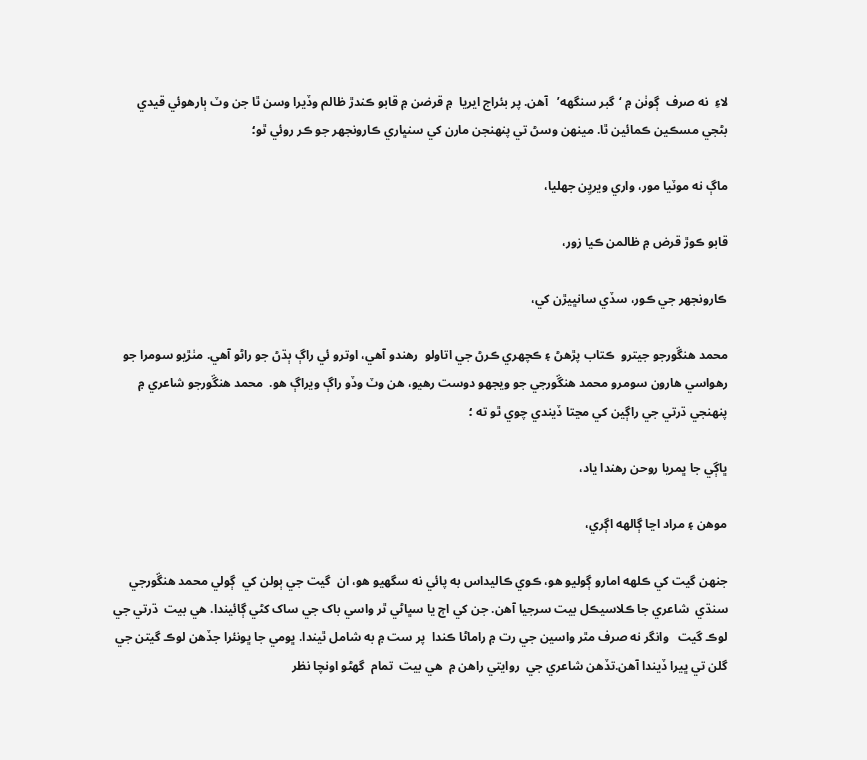لاءِ  نه صرف  ڳوٺن ۾ ‘گبر سنگهه’   آهن. پر بئراج ايريا  ۾ قرضن ۾ قابو ڪندڙ ظالم وڏيرا وسن ٿا جن وٽ ٻارهوئي قيدي بڻجي مسڪين ڪمائين ٿا. مينهن وسڻ تي پنهنجن مارن کي سنڀاري ڪارونجهر جو ڪر روئي ٿو؛

ماڳ نه موٽيا مور، واري ويريِن جهليا،

قابو ڪوڙ قرض ۾ ظالمن ڪيا زور،

ڪارونجهر جي ڪور، سڏي سانڀيڙن کي،

محمد هنڱورجو جيترو  ڪتاب پڙهڻ ۽ ڪچهري ڪرڻ جي اتاولو  رهندو آهي، اوترو ئي راڳ ٻڌڻ جو راڻو آهي. مٺڙيو سومرا جو رهواسي هارون سومرو محمد هنڱورجي جو ويجهو دوست رهيو، هن وٽ وڏو راڳ ويراڳ هو.  محمد هنڱورجو شاعري ۾  پنهنجي ڌرتي جي راڳين کي مڃتا ڏيندي چوي ٿو ته ؛

ڀاڳي جا ڀمريا روحن رهندا ياد،

موهن ۽ مراد اڃا ڳالهه اڳري،

جنهن گيت کي ڪلهه امارو ڳوليو هو، ڪوي ڪاليداس به پائي نه سگهيو هو، ان  گيت جي ٻولن کي  ڳولي محمد هنڱورجي سنڌي  شاعري جا ڪلاسيڪل بيت سرجيا آهن. جن کي اڄ يا سڀاڻي ٿر واسي باک جي ساک کڻي ڳائيندا. هي بيت  ڌرتي جي  لوڪ گيت   وانگر نه صرف مٿر واسين جي رت ۾ راماڻا ڪندا  پر ست ۾ به شامل ٿيندا. ڀومي جا ڀونئرا جڏهن لوڪ گيتن جي گلن تي ڀيرا ڏيندا آهن.تڏهن شاعري جي  روايتي راهن ۾  هي بيت  تمام  گهڻو اونچا نظر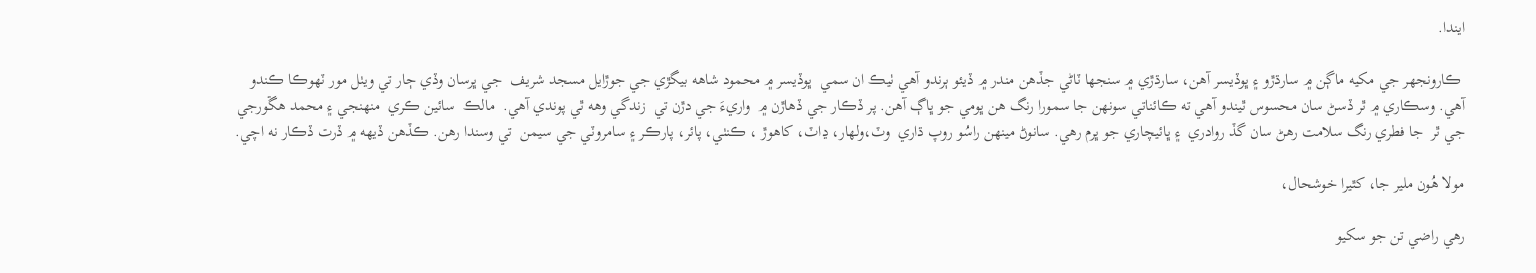ايندا.

 ڪارونجهر جي مکيه ماڳن ۾ سارڌڙو ۽ ڀوڏيسر آهن، سارڌڙي ۾ سنجها ٽاڻي جڏهن مندر ۾ ڏيئو ٻرندو آهي ٺيڪ ان سمي  ڀوڏيسر ۾ محمود شاهه بيگڙي جي جوڙايل مسجد شريف  جي ڀرسان وڏي ڄار تي ويٺل مور ٽهوڪا ڪندو آهي. وسڪاري ۾ ٿر ڏسڻ سان محسوس ٿيندو آهي ته ڪائناتي سونهن جا سمورا رنگ هن ڀومي جو ڀاڳ آهن. پر ڏڪار جي ڏهاڙن ۾  واريءَ جي دڙن تي  زندگي وهه ٿي پوندي آهي.  مالڪ  سائين ڪري  منهنجي ۽ محمد ھڱورجي جي ٿر  جا فطري رنگ سلامت رهڻ سان گڏ روادري  ۽ ڀائيچاري جو ڀرم رهي. سانوڻ مينهن راسُو روپ ڌاري  وٽ،ولهار، ڍاٽ، کاهوڙ ، ڪنٺي، پائر، پارڪر ۽ سامروٽي جي سيمن  تي وسندا رهن. ڪڏهن ڏيهه ۾ ڏرت ڏڪار نه اچي.

مولا هُون ملير جا، کٿيرا خوشحال،

رهي راضي تن جو سکيو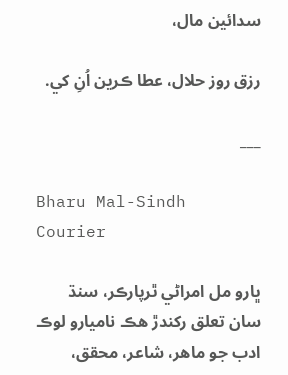سدائين مال،

رزق روز حلال، عطا ڪرين اُنِ کي.

___

Bharu Mal-Sindh Courier

ڀارو مل امراڻي ٿرپارڪر، سنڌ سان تعلق رکندڙ هڪ ناميارو لوڪ ادب جو ماهر، شاعر، محقق،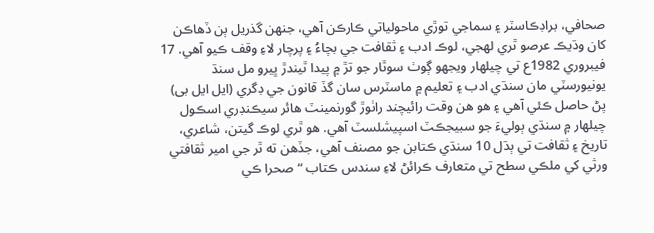صحافي، براڊڪاسٽر ۽ سماجي توڙي ماحولياتي ڪارڪن آهي، جنهن گذريل ٻن ڏهاڪن کان وڌيڪ عرصو ٿري لهجي، لوڪ ادب ۽ ثقافت جي بچاءُ ۽ پرچار لاءِ وقف ڪيو آهي. 17 فيبروري 1982ع تي چيلهار ويجهو ڳوٺ سوٿار جو تڙ ۾ پيدا ٿيندڙ ڀيرو مل سنڌ يونيورسٽي مان سنڌي ادب ۽ تعليم ۾ ماسٽرس سان گڏ قانون جي ڊگري (ایل ایل بی) پڻ حاصل ڪئي آهي ۽ هو هن وقت رائيچند راٺوڙ گورنمينٽ هائر سيڪنڊري اسڪول چيلهار ۾ سنڌي ٻوليءَ جو سبيجڪٽ اسپيشلسٽ آهي. هو ٿري لوڪ گيتن، شاعري، تاريخ ۽ ثقافت تي ٻڌل 10 سنڌي ڪتابن جو مصنف آهي، جڏهن ته ٿر جي امير ثقافتي ورثي کي ملڪي سطح تي متعارف ڪرائڻ لاءِ سندس ڪتاب “صحرا ڪي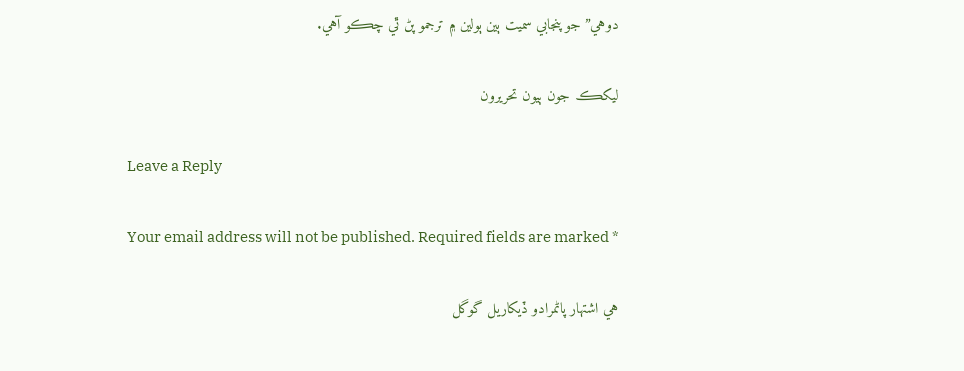دوهي” جو پنجابي سميت ٻين ٻولين ۾ ترجمو پڻ ٿي چڪو آهي.

ليکڪ جون ٻيون تحريرون

Leave a Reply

Your email address will not be published. Required fields are marked *

هي اشتهار پاڻمرادو ڏيکاريل گوگل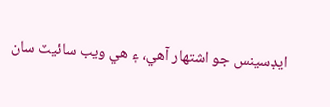ايڊسينس جو اشتهار آهي، ۽ هي ويب سائيٽ سان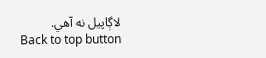لاڳاپيل نه آهي.
Back to top button